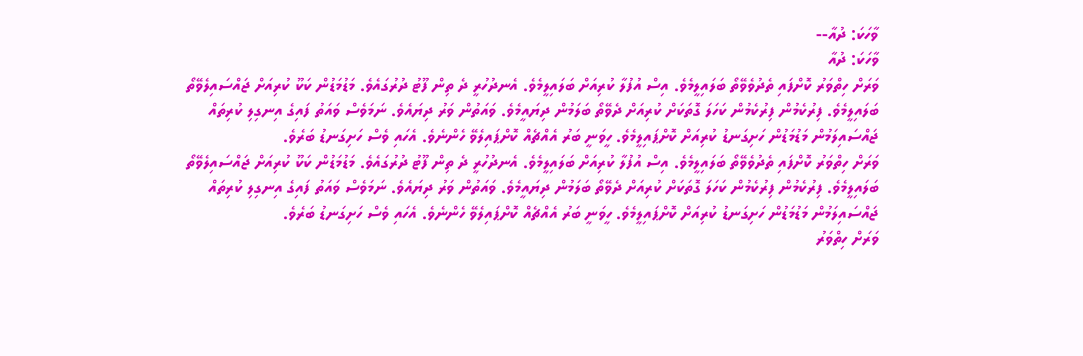ވާހަކަ: ދުއާ--
ވާހަކަ: ދުއާ
ވަރަށް ހިތްވަރު ކޮށްފައި ތެދުވެވޭތޯ ބަލައިލީމެވެ. އިސް އުފުލާ ކުރިއަށް ބަލައިލީމެވެ. އެނދުހުރީ ދެ ތިން ފޫޓު ދުރުގައެވެ. މަޑުމަޑުން ކަކޫ ކުރިއަށް ޖައްސައިލެވޭތޯ ބަލައިލީމެވެ. ފިރުކެމުން ފިރުކެމުން ކަހަލަ ގޮތަކަށް ކުރިއަށް ދެވޭތޯ ބަލަމުން ދިޔައީމެވެ. ވައަތުން ވަރު ދިޔައެވެ. ނަމަވެސް ވައަތު ފައިގެ އިނގިލި ކުރިތައް ޖައްސައިލަމުން މަޑުމަޑުން ހަށިގަނޑު ކުރިއަށް ކޮށްޕައިލީމެވެ. ހީވަނީ ބަރު އެއްޗެއް ކޮށްޕައިލެވޭ ހެންނެވެ. އެހައި ވެސް ހަށިގަނޑު ބަރެވެ.
ވަރަށް ހިތްވަރު ކޮށްފައި ތެދުވެވޭތޯ ބަލައިލީމެވެ. އިސް އުފުލާ ކުރިއަށް ބަލައިލީމެވެ. އެނދުހުރީ ދެ ތިން ފޫޓު ދުރުގައެވެ. މަޑުމަޑުން ކަކޫ ކުރިއަށް ޖައްސައިލެވޭތޯ ބަލައިލީމެވެ. ފިރުކެމުން ފިރުކެމުން ކަހަލަ ގޮތަކަށް ކުރިއަށް ދެވޭތޯ ބަލަމުން ދިޔައީމެވެ. ވައަތުން ވަރު ދިޔައެވެ. ނަމަވެސް ވައަތު ފައިގެ އިނގިލި ކުރިތައް ޖައްސައިލަމުން މަޑުމަޑުން ހަށިގަނޑު ކުރިއަށް ކޮށްޕައިލީމެވެ. ހީވަނީ ބަރު އެއްޗެއް ކޮށްޕައިލެވޭ ހެންނެވެ. އެހައި ވެސް ހަށިގަނޑު ބަރެވެ.
ވަރަށް ހިތްވަރު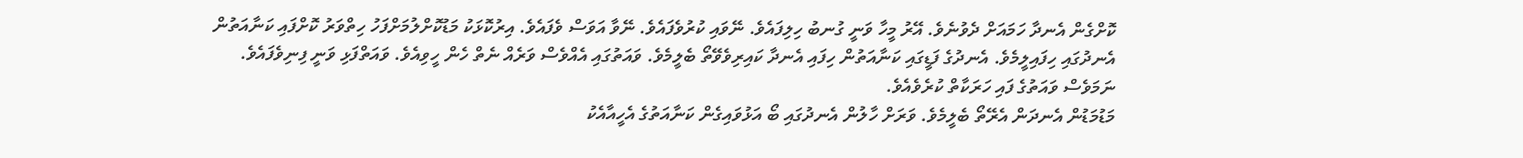ކޮށްގެން އެނދާ ހަމައަށް ދެވުނެވެ. އޭރު މީހާ ވަނީ ގުނބު ހިލިފައެވެ. ނޭވައި ކުރުވެފައެވެ. ނޭވާ އަވަސް ވެފައެވެ. އިރުކޮޅަކު މަޑުކޮށްލުމަށްފަހު ހިތްވަރު ކޮށްފައި ކަނާއަތުން އެނދުގައި ހިފައިލީމެވެ. އެނދުގެ ފަޑީގައި ކަނާއަތުން ހިފައި އެނދާ ކައިރިވެވޭތޯ ބެލީމެވެ. ވައަތުގައި އެއްވެސް ވަރެއް ނެތް ހެން ހީވިއެވެ. ވައަތްފަޅި ވަނީ ފިނިވެފައެވެ. ނަމަވެސް ވައަތުގެ ފައި ހަރަކާތް ކުރެވެއެވެ.
މަޑުމަޑުން އެނދަން އެރޭތޯ ބެލީމެވެ. ވަރަށް ހާލުން އެނދުގައި ބޯ އަޅުވައިގެން ކަނާއަތުގެ އެހީއާއެކު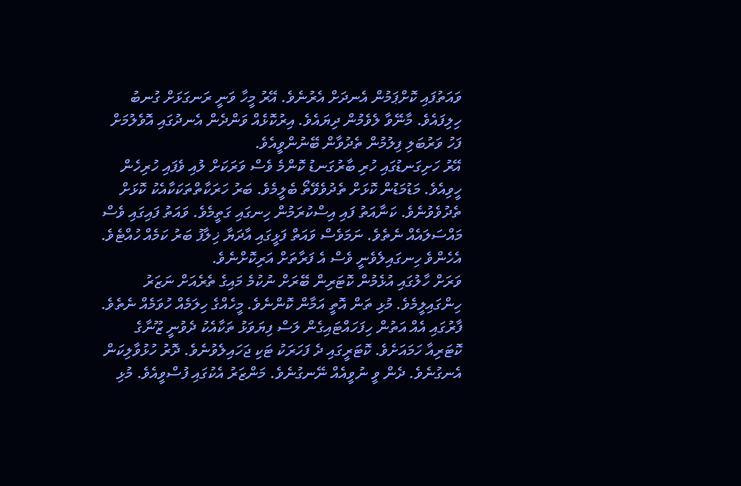ވައަތުފައި ކޮށްޕަމުން އެނދަށް އެރުނެވެ. އޭރު މީހާ ވަނީ ރަނގަޅަށް ގުނބު ހިލިފައެވެ. މާނޭވާ ލެވެމުން ދިޔައެވެ. އިރުކޮޅެއް ވަންދެން އެނދުގައި އޮވެލުމަށް ފަހު ވަރުބަލި ފިލުމުން ތެދުވާން ބޭނުންވީއެވެ.
އޭރު ހަށިގަނޑުގައި ހުރި ބާރުގަނޑު ކޮންމެ ވެސް ވަރަކަށް ލުއި ވެފައި ހުރިހެން ހީވިއެވެ. މަޑުމަޑުން ކޮޅަށް ތެދުވެވޭތޯ ބެލީމެވެ. ބަރު ހަރަކާތްތަކަކާއެކު ކޮޅަށް ތެދުވެވުނެވެ. ކަނާއަތު ފައި އިސްކުރަމުން ހިނގައި ގަތީމެވެ. ވައަތު ފައިގައި ވެސް މައްސަލައެއް ނެތެވެ. ނަމަވެސް ވައަތް ފަޅީގައި އާދަޔާ ޚިލާފު ބަރު ކަމެއް ހުއްޓެވެ. އެހެންވެ ހިނގައިލެވެނީ ވެސް އެ ފަރާތަށް އަރިކޮށްނެވެ.
ވަރަށް ހާލުގައި އުޅެމުން ކޮޓަރިން ބޭރަށް ނުކުމެ މައިގެ ތެރެއަށް ނަޒަރު ހިންގައިލީމެވެ. މުޅި ތަން އޮތީ އަމާން ކޮންނެވެ. މީހެއްގެ ހިލަމެއް ހުވަމެއް ނެތެވެ. ފާރުގައި އެއް އަތުން ހިފަހައްޓައިގެން ލަސް ފިޔަވަޅު ތަކާއެކު ދެވުނީ ޒޫނާގެ ކޮޓަރިއާ ހަމައަށެވެ. ކޮޓަރީގައި ދެ ފަހަރަކު ޓަކި ޖަހައިލެވުނެވެ. ދޮރު ހުޅުވާލިކަން އެނގުނެވެ. ދެން ވީ ނުވީއެއް ނޭނގުނެވެ. މަންޒަރު އެކުގައި ފުސްވީއެވެ. މުޅި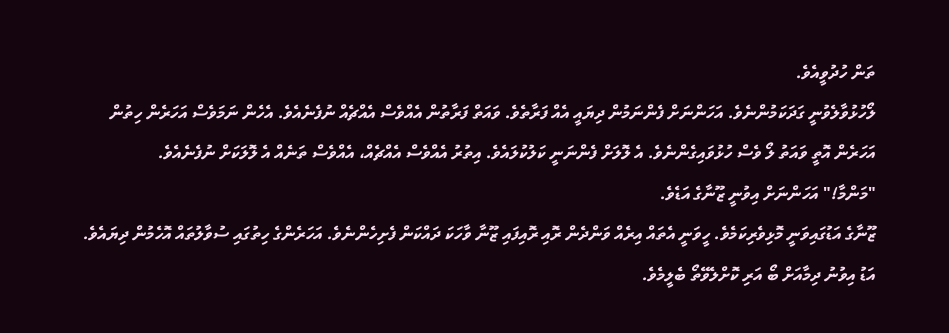ތަން ހުދުވީއެވެ.
ލޯހުޅުވާލެވުނީ ގަދަކަމުންނެވެ. އަހަންނަށް ފެންނަމުން ދިޔައީ އެއް ފަރާތެވެ. ވައަތް ފަރާތުން އެއްވެސް އެއްޗެއް ނުފެނެއެވެ. އެހެން ނަމަވެސް އަހަރެން ހިތުން އަހަރެން އޮތީ ވައަތު ލޯ ވެސް ހުޅުވައިގެންނެވެ. އެ ލޮލަށް ފެންނަނީ ކަލުކުލައެވެ. އިތުރު އެއްވެސް އެއްޗެއް، އެއްވެސް ތަނެއް އެ ލޮލަކަށް ނުފެނެއެވެ.
"މަންމާ!" އަހަންނަށް އިވުނީ ޒޫނާގެ އަޑެވެ.
ޒޫނާގެ އަޑުގައިވަނީ މޮޅިވެރިކަމެވެ. ހީވަނީ އެތައް އިރެއް ވަންދެން ރޮއި ރޮއިފައި ޒޫނާ ވާހަކަ ދައްކަން ފެށިހެންނެވެ. އަހަރެންގެ ހިތުގައި ސުވާލުތައް އޮހެމުން ދިޔައެވެ. އަޑު އިވުނު ދިމާއަށް ބޯ އަރި ކޮށްލެވޭތޯ ބެލީމެވެ.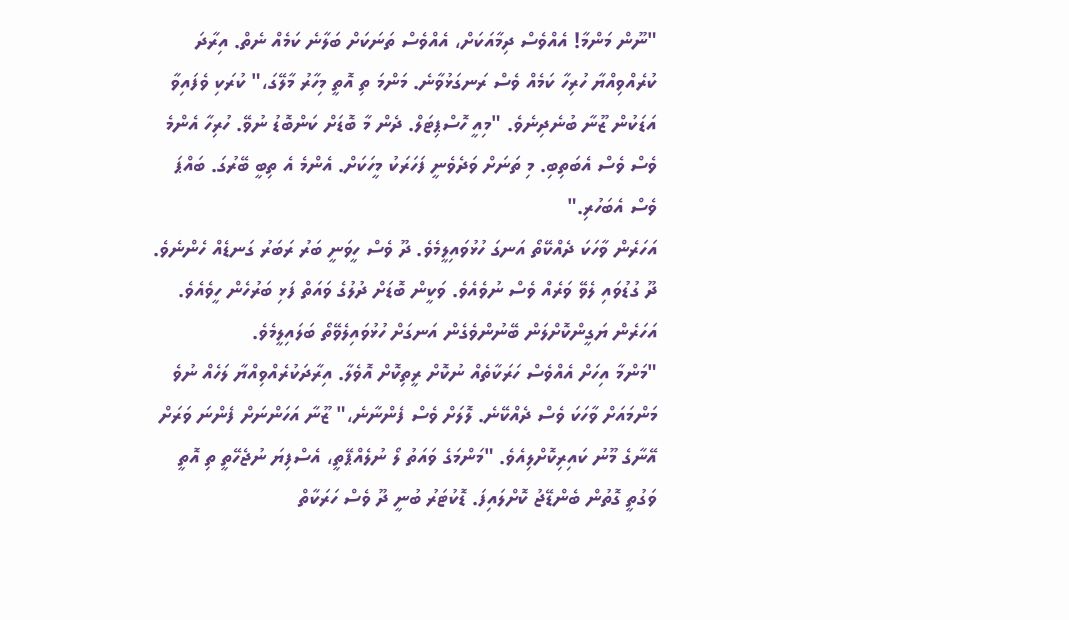"ނޫން މަންމާ! އެއްވެސް ދިމާއަކަށް، އެއްވެސް ތަނަކަށް ބަލާނެ ކަމެއް ނެތް. އިރާދަ ކުރެއްވިއްޔާ ހުރިހާ ކަމެއް ވެސް ރަނގަޅުވާނެ. މަންމަ ތި އޮތީ މިހާރު މާލޭގަ،" ކުރަކި ވެފައިވާ އަޑަކުން ޒޫނާ ބުނެދިނެވެ. "މިއީ ހޮސްޕިޓަލް. ދެން މާ ބޮޑަށް ކަންބޮޑު ނުވޭ. ހުރިހާ އެންމެ ވެސް ވެސް އެބަތިބި. މި ތަނަށް ވަދެވެނީ ފަހަރަކު މީހަކަށް. އެންމެ އެ ތިބީ ބޭރުގަ. ބައްޕަ ވެސް އެބަހުރި."
އަހަރެން ވާހަކަ ދެއްކޭތޯ އަނގަ ހުޅުވައިލީމެވެ. ދޫ ވެސް ހީވަނީ ބަރު ރަބަރު ގަނޑެއް ހެންނެވެ. ދޫ ގުޑުވައި ލެވޭ ވަރެއް ވެސް ނުވެއެވެ. ވަކީން ބޮޑަށް ދުލުގެ ވައަތް ފަޅި ބަރުހެން ހީވެއެވެ. އަހަރެން ޔަގީންކޮށްލަން ބޭނުންވެގެން އަނގަށް ހުޅުވައިލެވޭތޯ ބަލައިލީމެވެ.
"މަންމާ އިހަށް އެއްވެސް ހަރަކާތެއް ނުކޮށް ރީތިކޮށް އޮވެލާ. އިރާދަކުރެއްވިއްޔާ ލަހެއް ނުވެ މަންމައަށް ވާހަކަ ވެސް ދެއްކޭނެ. ލޮލަށް ވެސް ފެންނާނެ،" ޒޫނާ އަހަންނަށް ފެންނަ ވަރަށް އޭނާގެ މޫނު ކައިރިކޮށްލިއެވެ. "މަންމަގެ ވައަތު ލޯ ނުލެއްޕޭތީ، އެސްފިޔަ ނުޖެހޭތީ ތި އޮތީ ވަގުތީ ގޮތުން ބެންޑޭޖު ކޮށްލައިފަ. ޑޮކުޓަރު ބުނީ ދޫ ވެސް ހަރަކާތް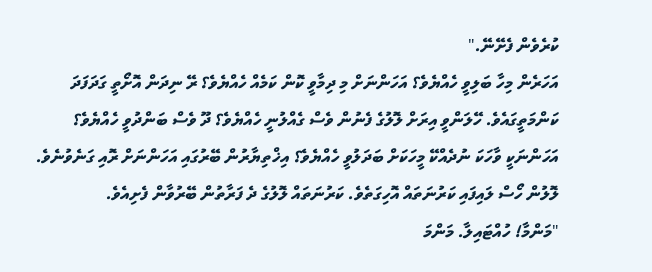ކުރެވެން ފެށޭނޭ."
އަހަރެން މިހާ ބަލިވީ ހެއްޔެވެ؟ އަހަންނަށް މި ދިމާވީ ކޮން ކަމެއް ހެއްޔެވެ؟ ރޭ ނިދަން އޮށޯތީ ގަދަފަދަ ކަންމަތީގައެވެ. ހޭލަންވީ އިރަށް ލޮލުގެ ފެނުން ވެސް ގެއްލުނީ ހެއްޔެވެ؟ ދޫ ވެސް ބަންދުވީ ހެއްޔެވެ؟ އަހަންނަކީ ވާހަކަ ނުދެއްކޭ މީހަކަށް ބަދަލުވީ ހެއްޔެވެ؟ އިޚްތިޔާރުން ބޭރުގައި އަހަންނަށް ރޮއި ގަނެވުނެވެ. ލޮލުން ހޯސް ލައިފައި ކަރުނަތައް އޮހިގަތެވެ. ކަރުނަތައް ލޮލުގެ ދެ ފަރާތުން ބޭރުވާން ފެށިއެވެ.
"މަންމާ! ހުއްޓައިލާ. މަންމަ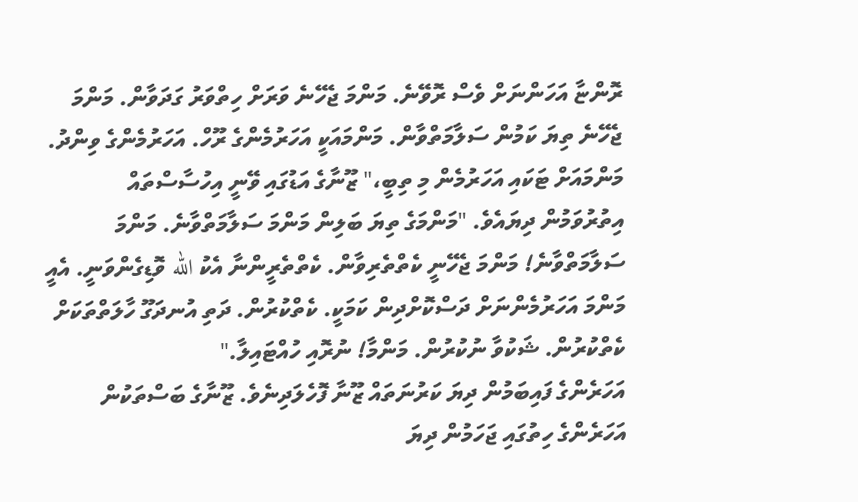ރޮންޏާ އަހަންނަށް ވެސް ރޮވޭނެ. މަންމަ ޖެހޭނެ ވަރަށް ހިތްވަރު ގަދަވާން. މަންމަ ޖެހޭނެ ތިޔަ ކަމުން ސަލާމަތްވާން. މަންމައަކީ އަހަރުމެންގެ ރޫހް. އަހަރުމެންގެ ވިންދު. މަންމައަށް ޓަކައި އަހަރުމެން މި ތިބީ،" ޒޫނާގެ އަޑުގައި ވޭނީ އިހުސާސްތައް އިތުރުވަމުން ދިޔައެވެ. "މަންމަގެ ތިޔަ ބަލިން މަންމަ ސަލާމަތްވާނެ. މަންމަ ސަލާމަތްވާނެ! މަންމަ ޖެހޭނީ ކެތްތެރިވާން. ކެތްތެރީންނާ އެކު الله ވޮޑިގެންވަނީ. އެއީ މަންމަ އަހަރުމެންނަށް ދަސްކޮށްދިން ކަމަކީ. ކެތްކުރުން. ދަތި އުނދަގޫ ހާލަތްތަކަށް ކެތްކުރުން. ޝަކުވާ ނުކުރުން. މަންމާ! ނުރޮއި ހުއްޓައިލާ."
އަހަރެންގެ ފައިބަމުން ދިޔަ ކަރުނަތައް ޒޫނާ ފޮހެލަދިނެވެ. ޒޫނާގެ ބަސްތަކުން އަހަރެންގެ ހިތުގައި ޖަހަމުން ދިޔަ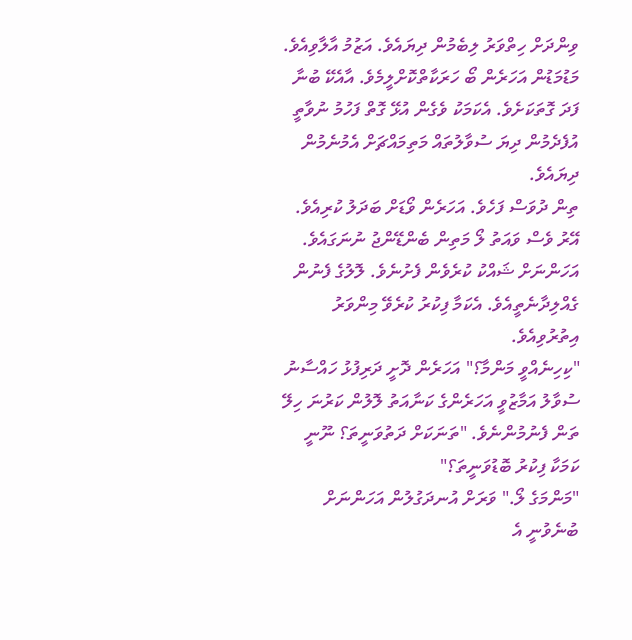ވިންދަށް ހިތްވަރު ލިބެމުން ދިޔައެވެ. އަޒުމު އާލާވިއެވެ. މަޑުމަޑުން އަހަރެން ބޯ ހަރަކާތްކޮށްލީމެވެ. އާއެކޭ ބުނާ ފަދަ ގޮތަކަށެވެ. އެކަމަކު ވެގެން އުޅޭ ގޮތް ފަހުމު ނުވާތީ އުފެދެމުން ދިޔަ ސުވާލުތައް މަތިމައްޗަށް އެމުނެމުން ދިޔައެވެ.
ތިން ދުވަސް ފަހެވެ. އަހަރެން ވޯޑަށް ބަދަލު ކުރިއެވެ. އޭރު ވެސް ވައަތު ލޯ މަތިން ބެންޑޭންޖު ނުނަގައެވެ. އަހަންނަށް ޝައްކު ކުރެވެން ފެށުނެވެ. ލޮލުގެ ފެނުން ގެއްލިދާނެތީއެވެ. އެކަމާ ފިކުރު ކުރެވޭ މިންވަރު އިތުރުވިއެވެ.
"ކިހިނެއްވީ މަންމާ؟" އަހަރެން ދޮށީ ދަރިފުޅު ހައްސާނު ސުވާލު އަމާޒުވީ އަހަރެންގެ ކަނާއަތު ލޮލުން ކަރުނަ ހިލޭ ތަން ފެނުމުންނެވެ. "ތަނަކަށް ދަތުވަނީތަ؟ ނޫނީ ކަމަކާ ފިކުރު ބޮޑުވަނީތަ؟"
"މަންމަގެ ލޯ." ވަރަށް އުނދަގުލުން އަހަންނަށް ބުނެވުނީ އެ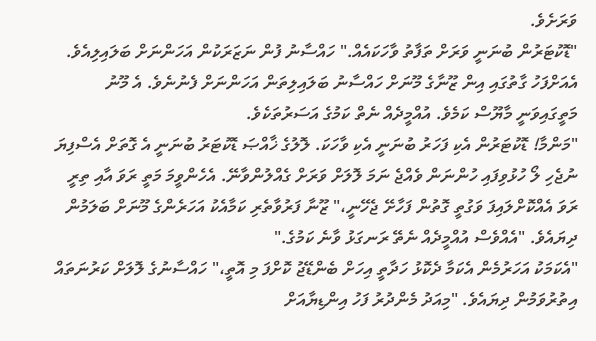ވަރަށެވެ.
"ޑޮކުޓަރުން ބުނަނީ ވަރަށް ތަފާތު ވާހަކައެއް." ހައްސާނު ފުން ނަޒަރަކުން އަހަންނަށް ބަލައިލިއެވެ.
އެއަށްފަހު ގާތުގައި އިން ޒޫނާގެ މޫނަށް ހައްސާނު ބަލައިލިތަން އަހަންނަށް ފެނުނެވެ. އެ މޫނު މަތީގައިވަނީ މާޔޫސް ކަމެވެ. އުއްމީދެއް ނެތް ކަމުގެ އަސަރުތަކެވެ.
"މަންމާ! ޑޮކުޓަރުން އެކި ފަހަރު ބުނަނީ އެކި ވާހަކަ. ލޮލުގެ ޚާއްޞަ ޑޮކުޓަރު ބުނަނީ އެ ގޮތަށް އެސްފިޔަ ނުޖެހި ލޯ ހުޅުވިފައި ހުންނަން ވެއްޖެ ނަމަ ލޮލަށް ވަރަށް ގެއްލުންވާނޭ. އެހެންވީމަ މަތީ ރަވަ އާއި ތިރީ ރަވަ އެއްކޮށްލައިފަ ވަގުތީ ގޮތުން ފަހާށޭ ޖެހޭނީ،" ޒޫނާ ފަރުވާތެރި ކަމާއެކު އަހަރެންގެ މޫނަށް ބަލަމުން ދިޔައެވެ. "އެއްވެސް އުއްމީދެއް ނެތޭ ރަނގަޅު ވާނެ ކަމުގެ."
"އެކަމަކު އަހަރުމެން އެކަމާ ދެކޮޅު ހަދާތީ އިހަށް ބެންޑޭޖު ކޮށްފަ މި އޮތީ،" ހައްސާނުގެ ލޮލަށް ކަރުނަތައް އިތުރުވަމުން ދިޔައެވެ. "މިއަދު މެންދުރު ފަހު އިންޑިޔާއަށް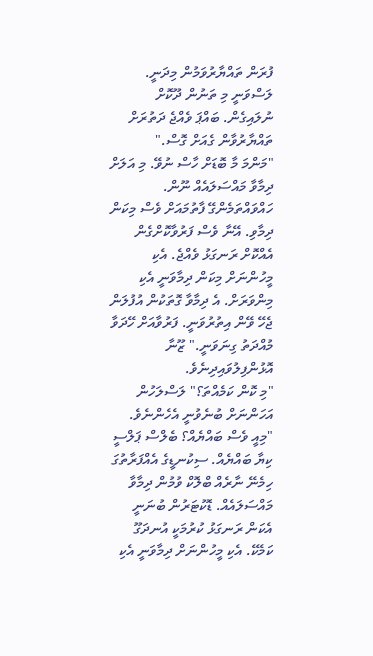ފުރަން ތައްޔާރުވަމުން މިދަނީ. ލަސްވަނީ މި ތަނުން ދޫކޮށް ނުލައިގެން. ބައްޕަ ވެއްޖެ ދަތުރަށް ތައްޔާރުވާން ގެއަށް ގޮސް."
"މަންމަ މާ ބޮޑަށް ހާސް ނުވޭ. މި އަލަށް ދިމާވާ މައްސަލައެއް ނޫން. ހައްވައްތަމެންގޭ ފާތުމައަށް ވެސް މިކަން ދިމާވި. އޭނާ ވެސް ފަރުވާކޮށްގެން އެއްކޮށް ރަނގަޅު ވެއްޖެ. އެކި މީހުންނަށް މިކަން ދިމާވަނީ އެކި މިންވަރަށް. އެ ދިމާވާ ގޮތަކުން އުފުލަން ޖެހޭ ވޭން އިތުރުވަނީ. ފަރުވާއަށް ހޭދަވާ މުއްދަތު ގިނަވަނީ." ޒޫނާ އޮޅުންފިލުވައިދިނެވެ.
"މި ކޮން ކަމެއްތަ؟" ލަސްލަހުން އަހަންނަށް ބުނެވުނީ އެހެންނެވެ.
"މިއީ ވެސް ބައްޔެއް؟ ބެލްސް ޕަލްސީ ކިޔާ ބައްޔެއް. ސިކުނޑީގެ އެއްފަރާތުގަ ހިމެނޭ ނާރެއް ބްލޮކް ވުމުން ދިމާވާ މައްސަލައެއް. ޑޮކުޓަރުން ބުނަނީ އެކަން ރަނގަޅު ކުރުމަކީ އުނދަގޫ ކަމެކޭ. އެކި މީހުންނަށް ދިމާވަނީ އެކި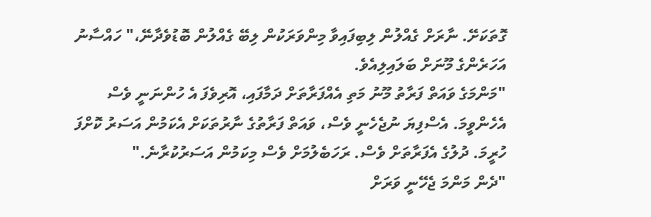ގޮތަކަށޭ. ނާރަށް ގެއްލުން ލިބިފައިވާ މިންވަރަކުން ލިބޭ ގެއްލުން ބޮޑުވެދާނޭ،" ހައްސާނު އަހަރެންގެ މޫނަށް ބަލައިލިއެވެ.
"މަންމަގެ ވައަތް ފަރާތު މޫނު މަތި އެއްފަރާތަށް ދަމާފައި، އޮރިވެފަ އެ ހުންނަނީ ވެސް އެހެންވީމަ. އެސްފިޔަ ނުޖެހެނީ ވެސް، ވައަތް ފަރާތުގެ ނާރުތަކަށް އެކަމުން އަސަރު ކޮށްފަ ހުރީމަ. ދުލުގެ އެފަރާތަށް ވެސް. ރަހަބެލުމަށް ވެސް މިކަމުން އަސަރުކުރާނެ."
"ދެން މަންމަ ޖެހޭނީ ވަރަށް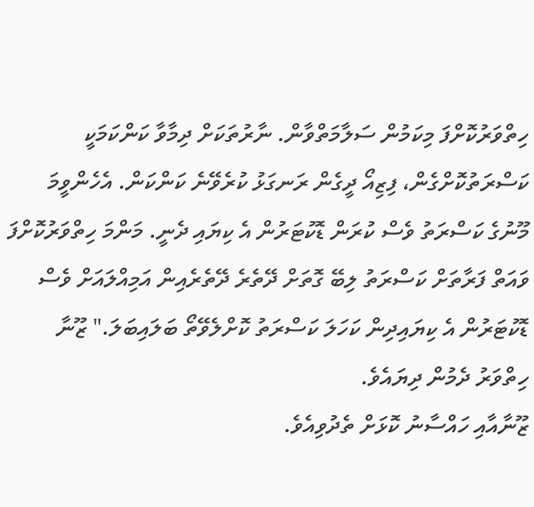ހިތްވަރުކޮށްފަ މިކަމުން ސަލާމަތްވާން. ނާރުތަކަށް ދިމާވާ ކަންކަމަކީ ކަސްރަތުކޮށްގެން، ފިޒިއޯ ދީގެން ރަނގަޅު ކުރެވޭނެ ކަންކަން. އެހެންވީމަ މޫނުގެ ކަސްރަތު ވެސް ކުރަން ޑޮކުޓަރުން އެ ކިޔައި ދެނީ. މަންމަ ހިތްވަރުކޮށްފަ ވައަތް ފަރާތަށް ކަސްރަތު ލިބޭ ގޮތަށް ދޭތެރެ ދޭތެރެއިން އަމިއްލައަށް ވެސް ޑޮކުޓަރުން އެ ކިޔައިދިން ކަހަލަ ކަސްރަތު ކޮށްލެވޭތޯ ބަލައިބަލަ." ޒޫނާ ހިތްވަރު ދެމުން ދިޔައެވެ.
ޒޫނާއާއި ހައްސާނު ކޮޅަށް ތެދުވިއެވެ.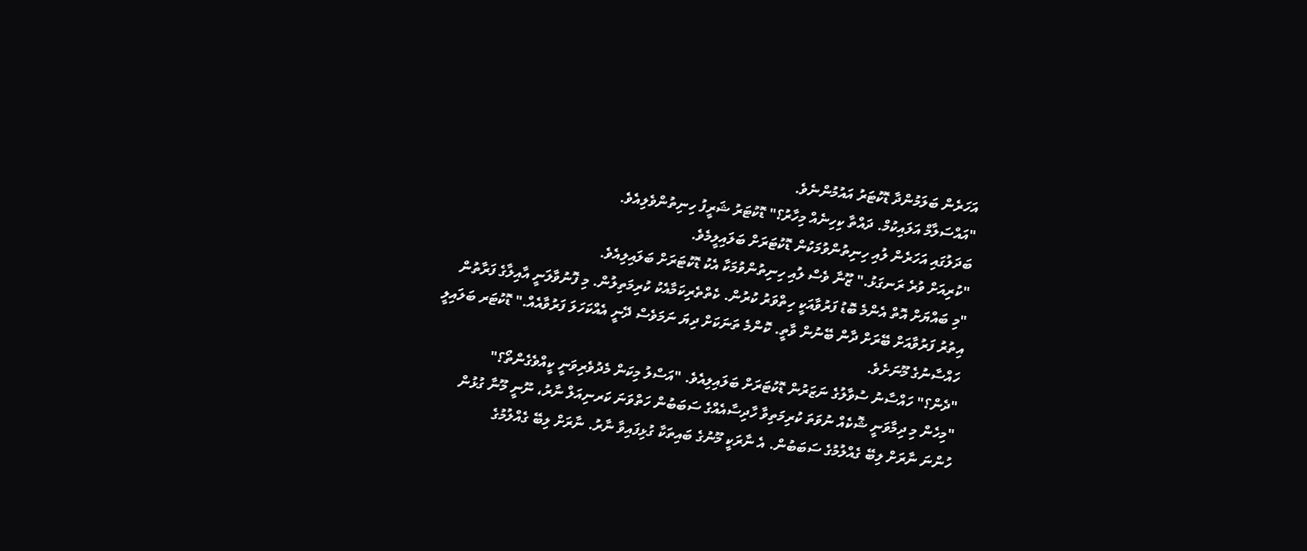އަހަރެން ބަލަމުންދާ ޑޮކުޓަރު އައުމުންނެވެ.
"އައްސަލާމް އަލައިކުމް. ދައްތާ ކިހިނެއް މިހާރު؟" ޑޮކުޓަރު ޝަރީފު ހިނިތުންވެލިއެވެ.
ބަދަލުގައި އަހަރެން ލުއި ހިނިތުންވުމަކުން ޑޮކުޓަރަށް ބަލައިލީމެވެ.
"ކުރިއަށް ވުރެ ރަނގަޅު." ޒޫނާ ވެސް ލުއި ހިނިތުންވުމަކާ އެކު ޑޮކުޓަރަށް ބަލައިލިއެވެ.
"މި ބައްޔަށް އޮތް އެންމެ ބޮޑު ފަރުވާއަކީ ހިތްވަރު ކުރުން. ކެތްތެރިކަމާއެކު ކުރިމަތިލުން. މި ފޮނުވާލަނީ އާއިލާގެ ފަރާތުން އިތުރު ފަރުވާއަށް ބޭރަށް ދާން ބޭނުން ވާތީ. ކޮންމެ ތަނަކަށް ދިޔަ ނަމަވެސް ދޭނީ އެއްކަހަލަ ފަރުވާއެއް." ޑޮކުޓަރ ބަލައިލީ ހައްސާނުގެ މޫނަށެވެ.
"ދެން؟" ހައްސާނު ސުވާލުގެ ނަޒަރުން ޑޮކުޓަރަށް ބަލައިލިއެވެ. "އަސްލު މިކަން މެދުވެރިވަނީ ކީއްވެގެންތޯ؟"
"މިހެން މި ދިމާވަނީ ޝޮކެއް ނުވަތަ ކުރިމަތިވާ ހާދިސާއެއްގެ ސަބަބުން ހަތްވަނަ ކަރނިއަލް ނާރު، ނޫނީ މޫނާ ގުޅުން ހުންނަ ނާރަށް ލިބޭ ގެއްލުމުގެ ސަބަބުން. އެ ނާރަކީ މޫނުގެ ބައިތަކާ ގުޅިފައިވާ ނާރު. ނާރަށް ލިބޭ ގެއްލުމުގެ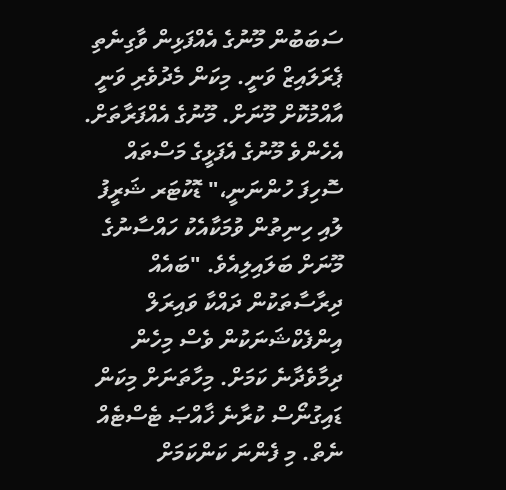ސަބަބުން މޫނުގެ އެއްފަޅިން ވާގިނެތި ޕެރަލައިޒް ވަނީ. މިކަން މެދުވެރި ވަނީ އާއްމުކޮށް މޫނަށް. މޫނުގެ އެއްފަރާތަށް. އެހެންވެ މޫނުގެ އެފަޅީގެ މަސްތައް ސޮހިފަ ހުންނަނީ،" ޑޮކުޓަރ ޝަރީފު ލުއި ހިނިތުން ވުމަކާއެކު ހައްސާނުގެ މޫނަށް ބަލައިލިއެވެ. "ބައެއް ދިރާސާތަކުން ދައްކާ ވައިރަލް އިންފެކްޝަނަކުން ވެސް މިހެން ދިމާވެދާނެ ކަމަށް. މިހާތަނަށް މިކަން ޑައިގުނޯސް ކުރާނެ ޚާއްޞަ ޓެސްޓެއް ނެތް. މި ފެންނަ ކަންކަމަށް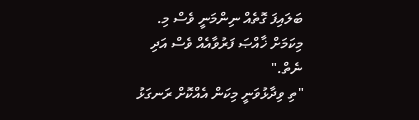ބަލައިފަ ގޮތެއް ނިންމަނީ ވެސް މި. މިކަމަށް ޚާއްޞަ ފަރުވާއެއް ވެސް އަދި ނެތް."
"ތި ވިދާޅުވަނީ މިކަން އެއްކޮށް ރަނގަޅު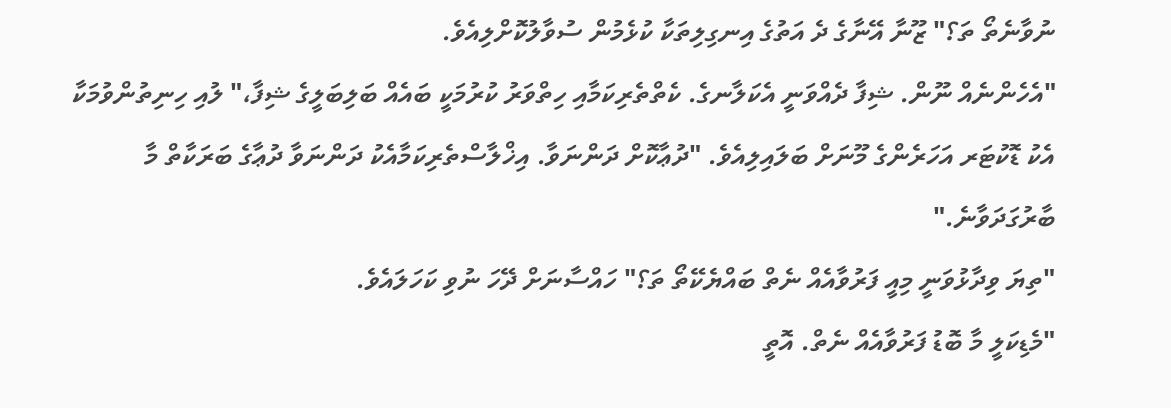ނުވާނެތޯ ތަ؟" ޒޫނާ އޭނާގެ ދެ އަތުގެ އިނގިލިތަކާ ކުޅެމުން ސުވާލުކޮށްލިއެވެ.
"އެހެންނެއް ނޫން. ޝިފާ ދެއްވަނީ އެކަލާނގެ. ކެތްތެރިކަމާއި ހިތްވަރު ކުރުމަކީ ބައެއް ބަލިބަލީގެ ޝިފާ،" ލުއި ހިނިތުންވުމަކާ އެކު ޑޮކުޓަރ އަހަރެންގެ މޫނަށް ބަލައިލިއެވެ. "ދުޢާކޮށް ދަންނަވާ. އިޚްލާސްތެރިކަމާއެކު ދަންނަވާ ދުޢާގެ ބަރަކާތް މާ ބާރުގަދަވާނެ."
"ތިޔަ ވިދާޅުވަނީ މިއީ ފަރުވާއެއް ނެތް ބައްޔެކޭތޯ ތަ؟" ހައްސާނަށް ދޭހަ ނުވި ކަހަލައެވެ.
"މެޑިކަލީ މާ ބޮޑު ފަރުވާއެއް ނެތް. އޮތީ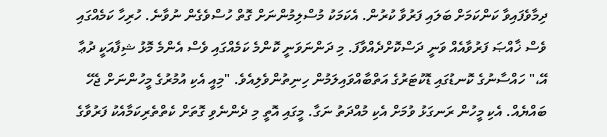ދިމާވެފައިވާ ކަންކަމަށް ބަލައި ފަރުވާ ކުރުން. އެކަމަކު މުސްލިމުންނަށް ގޮތް ހުސްވެގެން ނުވާނެ. ހުރިހާ ކަމެއްގައި ވެސް ޚާއްޞަ ފަރުވާއެއް ވަނީ ދަސްކޮށްދެއްވާފަ. މި ދަންނަވަނީ ކޮންމެ ކަމެއްގައި ވެސް އެންމެ މޮޅު ޝިފާއަކީ ދުޢާ އޭ،" ހައްސާނުގެ ކޮނޑުގައި ޑޮކުޓަރުގެ އަތްބާއްވައިލަމުން ހިނިތުންވެލިއެވެ. "މިއީ އެކި އުމުރުގެ މީހުންނަށް ޖެހޭ ބައްޔެއް. އެކި މީހުން ރަނގަޅު ވުމަށް އެކި މުއްދަތު ނަގާ. މީގައި އޮތީ މި ދެންނެވި ގޮތަށް ކެތްތެރިކަމާއެކު ފަރުވާގެ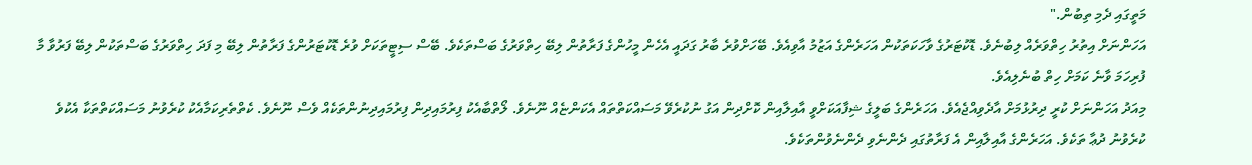މަތީގައި ދެމި ތިބުން."
އަހަންނަށް އިތުރު ހިތްވަރެއް ލިބުނެވެ. ޑޮކުޓަރުގެ ވާހަކަތަކުން އަހަރެންގެ އަޒުމު އާވިއެވެ. ބޭހަށްވުރެ ބާރު ގަދައީ އެހެން މީހުންގެ ފަރާތުން ލިބޭ ހިތްވަރުގެ ބަސްތަކެވެ. ބޭސް ސިޓީތަކަށް ވުރެ ޑޮކުޓަރުންގެ ފަރާތުން ލިބޭ މި ފަދަ ހިތްވަރުގެ ބަސްތަކުން ލިބޭ ފަރުވާ މާ ފުރިހަމަ ވާނެ ކަމަށް ހިތް ބުނެލިއެވެ.
މިއަދު އަހަންނަށް ކުރީ ދިރުޅުމަށް އާދެވިއްޖެއެވެ. އަހަރެންގެ ބަލީގެ ޝިފާއަކަށްވީ އާއިލާއިން ކޮށްދިން އަގު ނުކުރެވޭ މަސައްކަތްތައް އެކަންޏެއް ނޫނެވެ. ލޯތްބާއެކު ފިރުމައިދިން ފިރުމައިދިނުންތަކެއް ވެސް ނޫނެވެ. ކެތްތެރިކަމާއެކު ކުރެވުނު މަސައްކަތްތަކާ އެކުވެ ކުރެވުނު ދުޢާ ތަކެވެ. އަހަރެންގެ އާއިލާއިން އެ ފަރާތުގައި ދެންނެވި ދެންނެވުންތަކެވެ.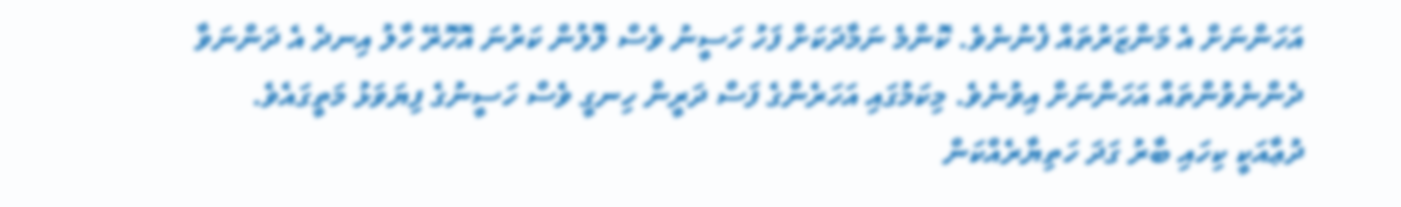އަހަންނަށް އެ މަންޒަރުތައް ފެނުނެވެ. ކޮންމެ ނަމާދަކަށް ފަހު ހަސީނު ވެސް ލޮލުން ކަރުނަ އޮހޮރޭ ހާލު އިނދެ އެ ދަންނަވާ ދެންނެވުންތައް އަހަންނަށް އިވުނެވެ. މިކަމުގައި އަހަރެންގެ ފަސް ދަރީން ހިނގީ ވެސް ހަސީނުގެ ފިޔަވަޅު މަތީގައެވެ.
ދުޢާއަކީ ކިހައި ބާރު ގަދަ ހަތިޔާރެއްކަން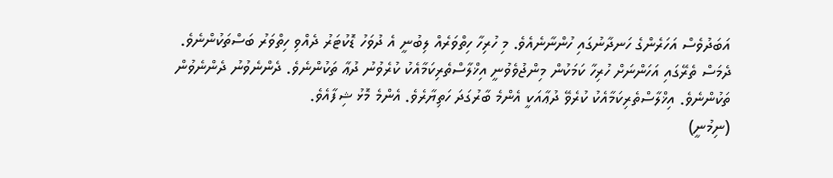އަބަދުވެސް އަހަރެންގެ ހަނދާނުގައި ހުންނާނެއެވެ. މި ހުރިހާ ހިތްވަރެއް ލިބުނީ އެ ދުވަހު ޑޮކުޓަރު ދެއްވި ހިތްވަރު ބަސްތަކުންނެވެ. ދެމަސް ތެރޭގައި އަހަންނަށް ހުރިހާ ކަމަކުން މިންޖުވެވުނީ އިޚްލާސްތެރިކަމާއެކު ކުރެވުނު ދުޢާ ތަކުންނެވެ. ދެންނެވުނު ދެންނެވުން ތަކުންނެވެ. އިޚްލާސްތެރިކަމާއެކު ކުރެވޭ ދުޢާއަކީ އެންމެ ބާރުގަދަ ހަތިޔާރެވެ. އެންމެ މޮޅު ޝިފާއެވެ.
(ނިމުނީ)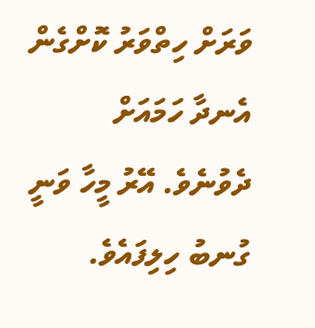ވަރަށް ހިތްވަރު ކޮށްގެން އެނދާ ހަމައަށް ދެވުނެވެ. އޭރު މީހާ ވަނީ ގުނބު ހިލިފައެވެ.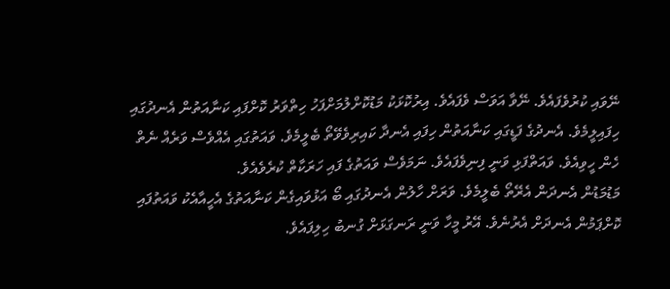ނޭވައި ކުރުވެފައެވެ. ނޭވާ އަވަސް ވެފައެވެ. އިރުކޮޅަކު މަޑުކޮށްލުމަށްފަހު ހިތްވަރު ކޮށްފައި ކަނާއަތުން އެނދުގައި ހިފައިލީމެވެ. އެނދުގެ ފަޑީގައި ކަނާއަތުން ހިފައި އެނދާ ކައިރިވެވޭތޯ ބެލީމެވެ. ވައަތުގައި އެއްވެސް ވަރެއް ނެތް ހެން ހީވިއެވެ. ވައަތްފަޅި ވަނީ ފިނިވެފައެވެ. ނަމަވެސް ވައަތުގެ ފައި ހަރަކާތް ކުރެވެއެވެ.
މަޑުމަޑުން އެނދަން އެރޭތޯ ބެލީމެވެ. ވަރަށް ހާލުން އެނދުގައި ބޯ އަޅުވައިގެން ކަނާއަތުގެ އެހީއާއެކު ވައަތުފައި ކޮށްޕަމުން އެނދަށް އެރުނެވެ. އޭރު މީހާ ވަނީ ރަނގަޅަށް ގުނބު ހިލިފައެވެ.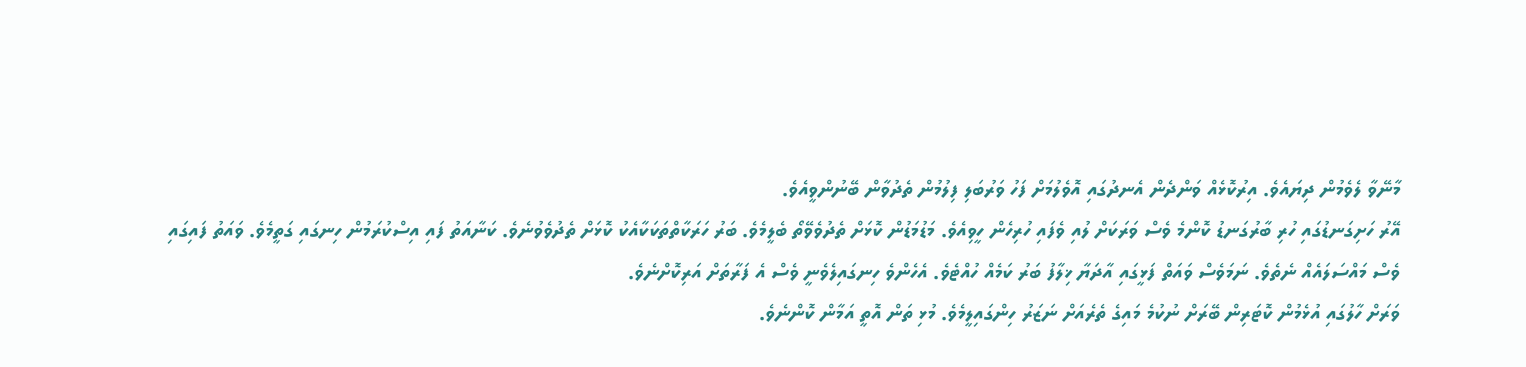މާނޭވާ ލެވެމުން ދިޔައެވެ. އިރުކޮޅެއް ވަންދެން އެނދުގައި އޮވެލުމަށް ފަހު ވަރުބަލި ފިލުމުން ތެދުވާން ބޭނުންވީއެވެ.
އޭރު ހަށިގަނޑުގައި ހުރި ބާރުގަނޑު ކޮންމެ ވެސް ވަރަކަށް ލުއި ވެފައި ހުރިހެން ހީވިއެވެ. މަޑުމަޑުން ކޮޅަށް ތެދުވެވޭތޯ ބެލީމެވެ. ބަރު ހަރަކާތްތަކަކާއެކު ކޮޅަށް ތެދުވެވުނެވެ. ކަނާއަތު ފައި އިސްކުރަމުން ހިނގައި ގަތީމެވެ. ވައަތު ފައިގައި ވެސް މައްސަލައެއް ނެތެވެ. ނަމަވެސް ވައަތް ފަޅީގައި އާދަޔާ ޚިލާފު ބަރު ކަމެއް ހުއްޓެވެ. އެހެންވެ ހިނގައިލެވެނީ ވެސް އެ ފަރާތަށް އަރިކޮށްނެވެ.
ވަރަށް ހާލުގައި އުޅެމުން ކޮޓަރިން ބޭރަށް ނުކުމެ މައިގެ ތެރެއަށް ނަޒަރު ހިންގައިލީމެވެ. މުޅި ތަން އޮތީ އަމާން ކޮންނެވެ.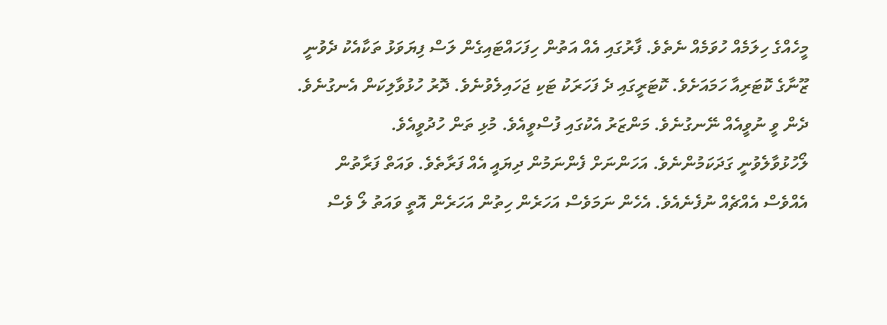މީހެއްގެ ހިލަމެއް ހުވަމެއް ނެތެވެ. ފާރުގައި އެއް އަތުން ހިފަހައްޓައިގެން ލަސް ފިޔަވަޅު ތަކާއެކު ދެވުނީ ޒޫނާގެ ކޮޓަރިއާ ހަމައަށެވެ. ކޮޓަރީގައި ދެ ފަހަރަކު ޓަކި ޖަހައިލެވުނެވެ. ދޮރު ހުޅުވާލިކަން އެނގުނެވެ. ދެން ވީ ނުވީއެއް ނޭނގުނެވެ. މަންޒަރު އެކުގައި ފުސްވީއެވެ. މުޅި ތަން ހުދުވީއެވެ.
ލޯހުޅުވާލެވުނީ ގަދަކަމުންނެވެ. އަހަންނަށް ފެންނަމުން ދިޔައީ އެއް ފަރާތެވެ. ވައަތް ފަރާތުން އެއްވެސް އެއްޗެއް ނުފެނެއެވެ. އެހެން ނަމަވެސް އަހަރެން ހިތުން އަހަރެން އޮތީ ވައަތު ލޯ ވެސް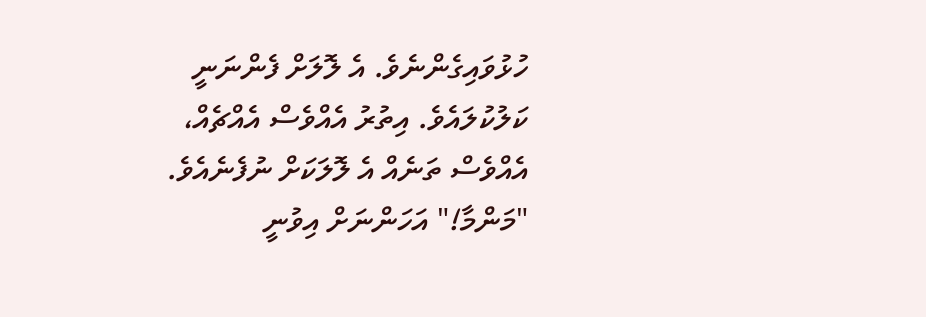ހުޅުވައިގެންނެވެ. އެ ލޮލަށް ފެންނަނީ ކަލުކުލައެވެ. އިތުރު އެއްވެސް އެއްޗެއް، އެއްވެސް ތަނެއް އެ ލޮލަކަށް ނުފެނެއެވެ.
"މަންމާ!" އަހަންނަށް އިވުނީ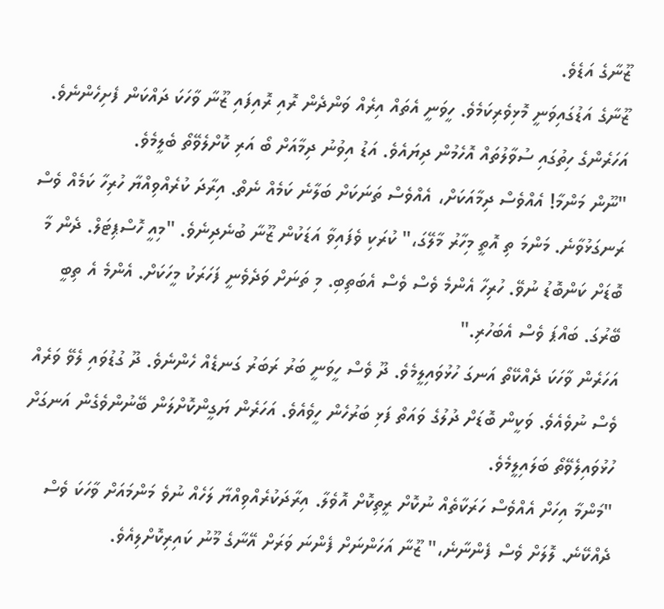ޒޫނާގެ އަޑެވެ.
ޒޫނާގެ އަޑުގައިވަނީ މޮޅިވެރިކަމެވެ. ހީވަނީ އެތައް އިރެއް ވަންދެން ރޮއި ރޮއިފައި ޒޫނާ ވާހަކަ ދައްކަން ފެށިހެންނެވެ. އަހަރެންގެ ހިތުގައި ސުވާލުތައް އޮހެމުން ދިޔައެވެ. އަޑު އިވުނު ދިމާއަށް ބޯ އަރި ކޮށްލެވޭތޯ ބެލީމެވެ.
"ނޫން މަންމާ! އެއްވެސް ދިމާއަކަށް، އެއްވެސް ތަނަކަށް ބަލާނެ ކަމެއް ނެތް. އިރާދަ ކުރެއްވިއްޔާ ހުރިހާ ކަމެއް ވެސް ރަނގަޅުވާނެ. މަންމަ ތި އޮތީ މިހާރު މާލޭގަ،" ކުރަކި ވެފައިވާ އަޑަކުން ޒޫނާ ބުނެދިނެވެ. "މިއީ ހޮސްޕިޓަލް. ދެން މާ ބޮޑަށް ކަންބޮޑު ނުވޭ. ހުރިހާ އެންމެ ވެސް ވެސް އެބަތިބި. މި ތަނަށް ވަދެވެނީ ފަހަރަކު މީހަކަށް. އެންމެ އެ ތިބީ ބޭރުގަ. ބައްޕަ ވެސް އެބަހުރި."
އަހަރެން ވާހަކަ ދެއްކޭތޯ އަނގަ ހުޅުވައިލީމެވެ. ދޫ ވެސް ހީވަނީ ބަރު ރަބަރު ގަނޑެއް ހެންނެވެ. ދޫ ގުޑުވައި ލެވޭ ވަރެއް ވެސް ނުވެއެވެ. ވަކީން ބޮޑަށް ދުލުގެ ވައަތް ފަޅި ބަރުހެން ހީވެއެވެ. އަހަރެން ޔަގީންކޮށްލަން ބޭނުންވެގެން އަނގަށް ހުޅުވައިލެވޭތޯ ބަލައިލީމެވެ.
"މަންމާ އިހަށް އެއްވެސް ހަރަކާތެއް ނުކޮށް ރީތިކޮށް އޮވެލާ. އިރާދަކުރެއްވިއްޔާ ލަހެއް ނުވެ މަންމައަށް ވާހަކަ ވެސް ދެއްކޭނެ. ލޮލަށް ވެސް ފެންނާނެ،" ޒޫނާ އަހަންނަށް ފެންނަ ވަރަށް އޭނާގެ މޫނު ކައިރިކޮށްލިއެވެ.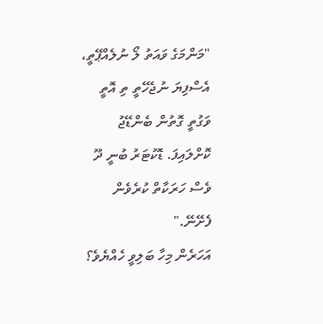"މަންމަގެ ވައަތު ލޯ ނުލެއްޕޭތީ، އެސްފިޔަ ނުޖެހޭތީ ތި އޮތީ ވަގުތީ ގޮތުން ބެންޑޭޖު ކޮށްލައިފަ. ޑޮކުޓަރު ބުނީ ދޫ ވެސް ހަރަކާތް ކުރެވެން ފެށޭނޭ."
އަހަރެން މިހާ ބަލިވީ ހެއްޔެވެ؟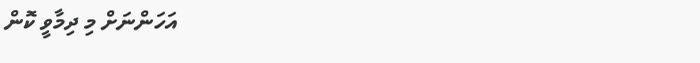އަހަންނަށް މި ދިމާވީ ކޮން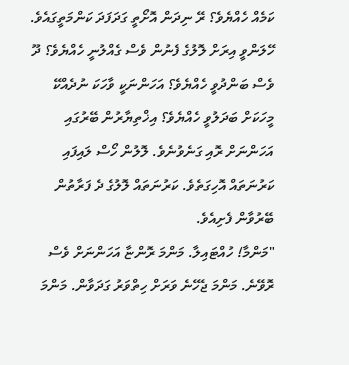ކަމެއް ހެއްޔެވެ؟ ރޭ ނިދަން އޮށޯތީ ގަދަފަދަ ކަންމަތީގައެވެ. ހޭލަންވީ އިރަށް ލޮލުގެ ފެނުން ވެސް ގެއްލުނީ ހެއްޔެވެ؟ ދޫ ވެސް ބަންދުވީ ހެއްޔެވެ؟ އަހަންނަކީ ވާހަކަ ނުދެއްކޭ މީހަކަށް ބަދަލުވީ ހެއްޔެވެ؟ އިޚްތިޔާރުން ބޭރުގައި އަހަންނަށް ރޮއި ގަނެވުނެވެ. ލޮލުން ހޯސް ލައިފައި ކަރުނަތައް އޮހިގަތެވެ. ކަރުނަތައް ލޮލުގެ ދެ ފަރާތުން ބޭރުވާން ފެށިއެވެ.
"މަންމާ! ހުއްޓައިލާ. މަންމަ ރޮންޏާ އަހަންނަށް ވެސް ރޮވޭނެ. މަންމަ ޖެހޭނެ ވަރަށް ހިތްވަރު ގަދަވާން. މަންމަ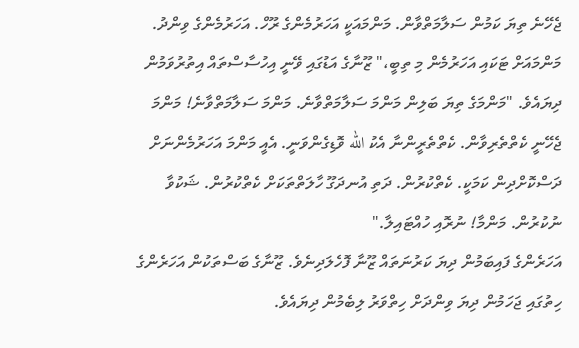ޖެހޭނެ ތިޔަ ކަމުން ސަލާމަތްވާން. މަންމައަކީ އަހަރުމެންގެ ރޫހް. އަހަރުމެންގެ ވިންދު. މަންމައަށް ޓަކައި އަހަރުމެން މި ތިބީ،" ޒޫނާގެ އަޑުގައި ވޭނީ އިހުސާސްތައް އިތުރުވަމުން ދިޔައެވެ. "މަންމަގެ ތިޔަ ބަލިން މަންމަ ސަލާމަތްވާނެ. މަންމަ ސަލާމަތްވާނެ! މަންމަ ޖެހޭނީ ކެތްތެރިވާން. ކެތްތެރީންނާ އެކު الله ވޮޑިގެންވަނީ. އެއީ މަންމަ އަހަރުމެންނަށް ދަސްކޮށްދިން ކަމަކީ. ކެތްކުރުން. ދަތި އުނދަގޫ ހާލަތްތަކަށް ކެތްކުރުން. ޝަކުވާ ނުކުރުން. މަންމާ! ނުރޮއި ހުއްޓައިލާ."
އަހަރެންގެ ފައިބަމުން ދިޔަ ކަރުނަތައް ޒޫނާ ފޮހެލަދިނެވެ. ޒޫނާގެ ބަސްތަކުން އަހަރެންގެ ހިތުގައި ޖަހަމުން ދިޔަ ވިންދަށް ހިތްވަރު ލިބެމުން ދިޔައެވެ.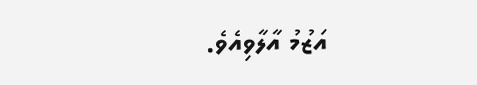އަޒުމު އާލާވިއެވެ.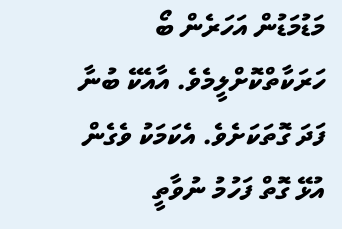މަޑުމަޑުން އަހަރެން ބޯ ހަރަކާތްކޮށްލީމެވެ. އާއެކޭ ބުނާ ފަދަ ގޮތަކަށެވެ. އެކަމަކު ވެގެން އުޅޭ ގޮތް ފަހުމު ނުވާތީ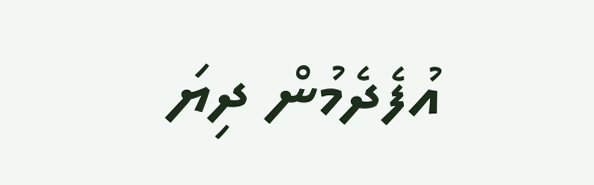އުފެދެމުން ދިޔަ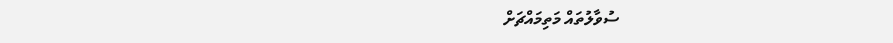ސުވާލުތައް މަތިމައްޗަށް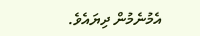އެމުނެމުން ދިޔައެވެ.